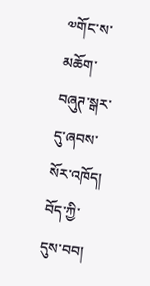༧གོང་ས་མཆོག་བཞུཊ་སྒར་དུ་ཞབས་སོར་འཁོད། བོད་ཀྱི་དུས་བབ།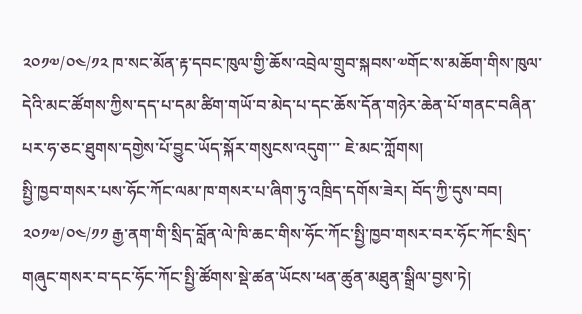༢༠༡༧/༠༤/༡༢ ཁ་སང་མོན་རྟ་དབང་ཁུལ་གྱི་ཆོས་འབྲེལ་གྲུབ་སྐབས་༧གོང་ས་མཆོག་གིས་ཁུལ་དེའི་མང་ཚོགས་ཀྱིས་དད་པ་དམ་ཚིག་གཡོ་བ་མེད་པ་དང་ཆོས་དོན་གཉེར་ཆེན་པོ་གནང་བཞིན་པར་ཧ་ཅང་ཐུགས་དགྱེས་པོ་བྱུང་ཡོད་སྐོར་གསུངས་འདུག་་་ ཇེ་མང་ཀློགས།
སྤྱི་ཁྱབ་གསར་པས་ཧོང་ཀོང་ལམ་ཁ་གསར་པ་ཞིག་ཏུ་འཁྲིད་དགོས་ཟེར། བོད་ཀྱི་དུས་བབ། ༢༠༡༧/༠༤/༡༡ རྒྱ་ནག་གི་སྲིད་བློན་ལེ་ཁི་ཆང་གིས་ཧོང་ཀོང་སྤྱི་ཁྱབ་གསར་བར་ཧོང་ཀོང་སྲིད་གཞུང་གསར་བ་དང་ཧོང་ཀོང་སྤྱི་ཚོགས་སྡེ་ཚན་ཡོངས་ཕན་ཚུན་མཐུན་སྒྲིལ་བྱས་ཏེ།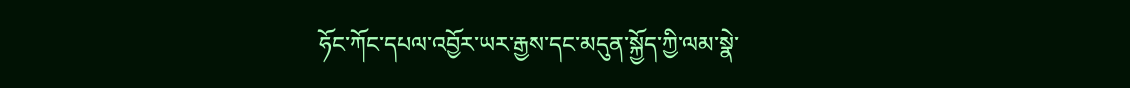ཧོང་ཀོང་དཔལ་འབྱོར་ཡར་རྒྱས་དང་མདུན་སྐྱོད་ཀྱི་ལམ་སྣེ་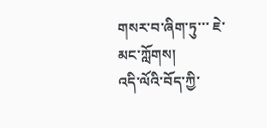གསར་བ་ཞིག་ཏུ་་་ ཇེ་མང་ཀློགས།
འདི་ལོའི་བོད་ཀྱི་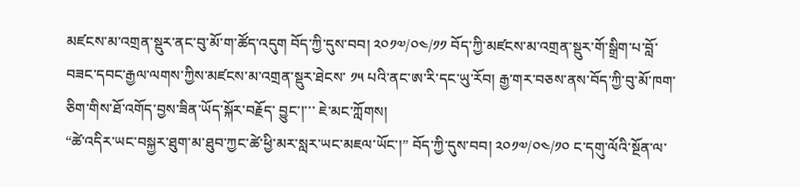མཛངས་མ་འགྲན་སྡུར་ནང་བུ་མོ་ག་ཚོད་འདུག བོད་ཀྱི་དུས་བབ། ༢༠༡༧/༠༤/༡༡ བོད་ཀྱི་མཛངས་མ་འགྲན་སྡུར་གོ་སྒྲིག་པ་བློ་བཟང་དབང་རྒྱལ་ལགས་ཀྱིས་མཛངས་མ་འགྲན་སྡུར་ཐེངས་ ༡༥ པའི་ནང་ཨ་རི་དང་ཡུ་རོབ། རྒྱ་གར་བཅས་ནས་བོད་ཀྱི་བུ་མོ་ཁག་ཅིག་གིས་ཐོ་འགོད་བྱས་ཟིན་ཡོད་སྐོར་བརྗོད་ བྱུང་།་་་ ཇེ་མང་ཀློགས།
“ཚེ་འདིར་ཡང་བསྐྱར་ཐུག་མ་ཐུབ་ཀྱང་ཚེ་ཕྱི་མར་སླར་ཡང་མཇལ་ཡོང་།” བོད་ཀྱི་དུས་བབ། ༢༠༡༧/༠༤/༡༠ ང་དགུ་ལོའི་སྔོན་ལ་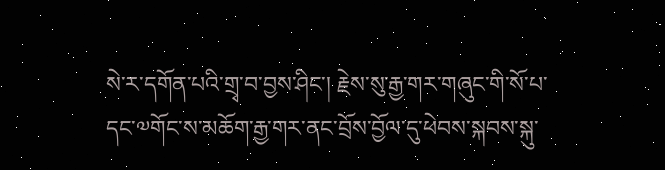སེ་ར་དགོན་པའི་གྲྭ་བ་བྱས་ཤིང་། རྗེས་སུ་རྒྱ་གར་གཞུང་གི་སོ་པ་དང་༧གོང་ས་མཆོག་རྒྱ་གར་ནང་བྲོས་བྱོལ་དུ་ཕེབས་སྐབས་སྐུ་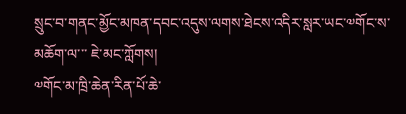སྲུང་བ་གནང་མྱོང་མཁན་དབང་འདུས་ལགས་ཐེངས་འདིར་སླར་ཡང་༧གོང་ས་མཆོག་ལ་་་ ཇེ་མང་ཀློགས།
༧གོང་མ་ཁྲི་ཆེན་རིན་པོ་ཆེ་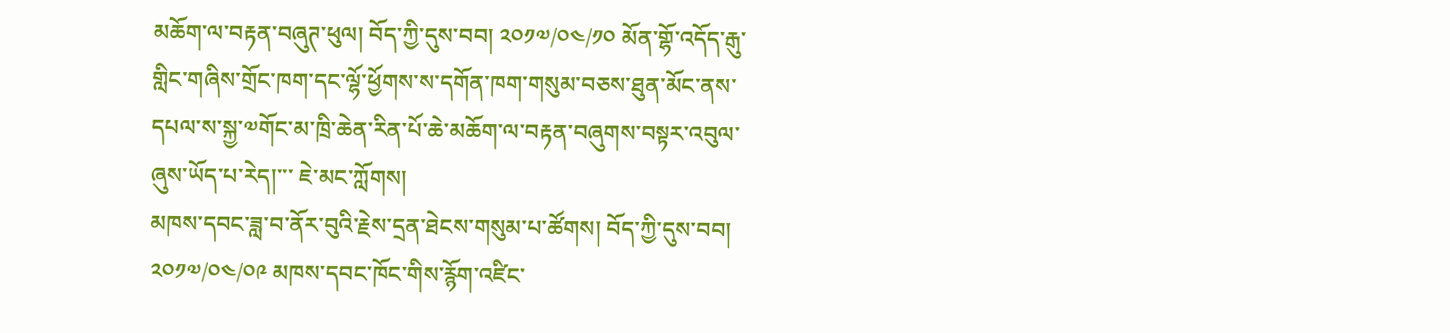མཆོག་ལ་བརྟན་བཞུཊ་ཕུལ། བོད་ཀྱི་དུས་བབ། ༢༠༡༧/༠༤/༡༠ མོན་གྷོ་འདོད་རྒུ་གླིང་གཞིས་གྲོང་ཁག་དང་ལྷོ་ཕྱོགས་ས་དགོན་ཁག་གསུམ་བཅས་ཐུན་མོང་ནས་དཔལ་ས་སྐྱ་༧གོང་མ་ཁྲི་ཆེན་རིན་པོ་ཆེ་མཆོག་ལ་བརྟན་བཞུགས་བསྟར་འབུལ་ཞུས་ཡོད་པ་རེད།་་་ ཇེ་མང་ཀློགས།
མཁས་དབང་ཟླ་བ་ནོར་བུའི་རྗེས་དྲན་ཐེངས་གསུམ་པ་ཚོགས། བོད་ཀྱི་དུས་བབ། ༢༠༡༧/༠༤/༠༩ མཁས་དབང་ཁོང་གིས་རྙོག་འཛིང་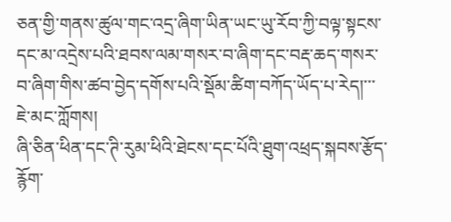ཅན་གྱི་གནས་ཚུལ་གང་འདྲ་ཞིག་ཡིན་ཡང་ཡུ་རོབ་ཀྱི་བལྟ་སྟངས་དང་མ་འདྲེས་པའི་ཐབས་ལམ་གསར་བ་ཞིག་དང་བརྡ་ཆད་གསར་བ་ཞིག་གིས་ཚབ་བྱེད་དགོས་པའི་སྡོམ་ཚིག་བཀོད་ཡོད་པ་རེད།་་་ ཇེ་མང་ཀློགས།
ཞི་ཅིན་ཕིན་དང་ཊི་རུམ་ཕིའི་ཐེངས་དང་པོའི་ཐུག་འཕྲད་སྐབས་རྩོད་རྙོག་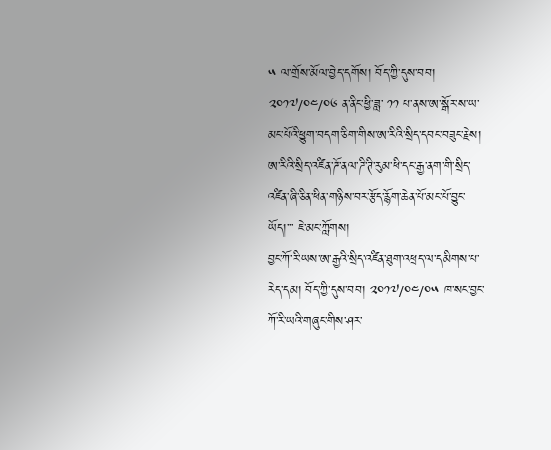༥ ལ་གྲོས་མོལ་བྱེད་དགོས། བོད་ཀྱི་དུས་བབ། ༢༠༡༧/༠༤/༠༦ ན་ནིང་ཕྱི་ཟླ་ ༡༡ པ་ནས་ཨ་སྒོར་ས་ཡ་མང་པོའི་ཕྱུག་བདག་ཅིག་གིས་ཨ་རིའི་སྲིད་དབང་བཟུང་རྗེས། ཨ་རིའི་སྲིད་འཛིན་ཌོ་ནལ་ཌི་ཊི་རུམ་ཕི་དང་རྒྱ་ནག་གི་སྲིད་འཛིན་ཞི་ཅིན་ཕིན་གཉིས་བར་རྩོད་རྙོག་ཆེན་པོ་མང་པོ་བྱུང་ཡོད།་་་ ཇེ་མང་ཀློགས།
བྱང་ཀོ་རི་ཡས་ཨ་རྒྱའི་སྲིད་འཛིན་ཐུག་འཕྲད་ལ་དམིགས་པ་རེད་དམ། བོད་ཀྱི་དུས་བབ། ༢༠༡༧/༠༤/༠༥ ཁ་སང་བྱང་ཀོ་རི་ཡའི་གཞུང་གིས་ཤར་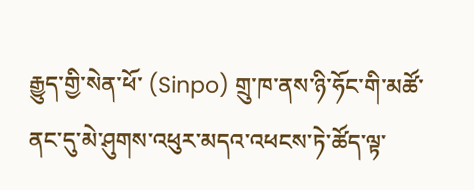རྒྱུད་གྱི་སེན་ཕོ་ (Sinpo) གྲུ་ཁ་ནས་ཉི་ཧོང་གི་མཚོ་ནང་དུ་མེ་ཤུགས་འཕུར་མདའ་འཕངས་ཏེ་ཚོད་ལྟ་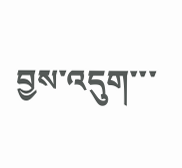བྱས་འདུག་་་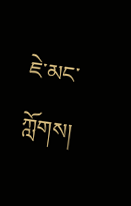ཇེ་མང་ཀློགས།